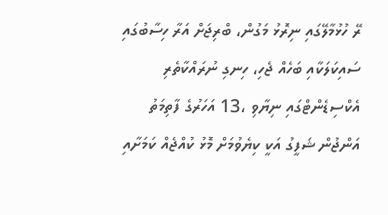ރޭ ހުޅުމާލޭގައި ނިރޮޅު މަގުން، ބްރިޖަށް އަރާ ހިސާބުގައި ސައިކަލަކާއި ބަހެއް ޖެހި، ހިނގި ނުރައްކާތެރި އެކްސިޑެންޓްގައި ނިޔާވި ،13 އަހަރުގެ ފާތިމަތު އަންޖުން ޝަފީގު އަކީ ކިޔެވުމަށް މޮޅު ކުއްޖެއް ކަމަށާއި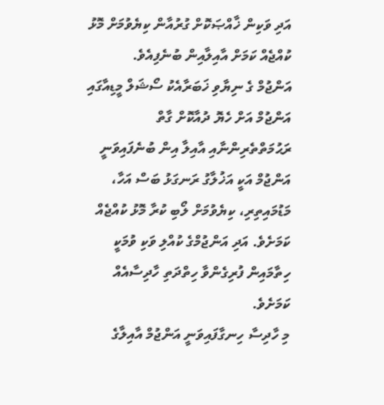އަދި ވަކިން ޚާއްޞަކޮށް ގުރުއާން ކިޔެވުމަށް މޮޅު ކުއްޖެއް ކަމަށް އާއިލާއިން ބުނެފިއެވެ.
އަންޖުމް ގެ ނިޔާވި ޚަބަރާއެކު ސޯޝަލް މީޑިއާގައި އަންޖުމް އަށް ހެޔޮ ދުއާކޮށް ގާތް ރަޙުމަތްތެރިންނާއި އާއިލާ އިން ބުނެފައިވަނީ އަންޖުމް އަކީ އަޚުލާގު ރަނގަޅު ބަސް އަހާ، މަޑުމައިތިރި، ކިޔެވުމަށް ލޯބި ކުރާ މޮޅު ކުއްޖެއް ކަމަށެވެ. އަދި އަންޖުމްގެ ކުއްލި ވަކި ވުމަކީ ހިތާމައިން ފުރިގެންވާ ހިތްދަތި ހާދިސާއެއް ކަމަށެވެ.
މި ހާދިސާ ހިނގާފައިވަނީ އަންޖުމް އާއިލާގެ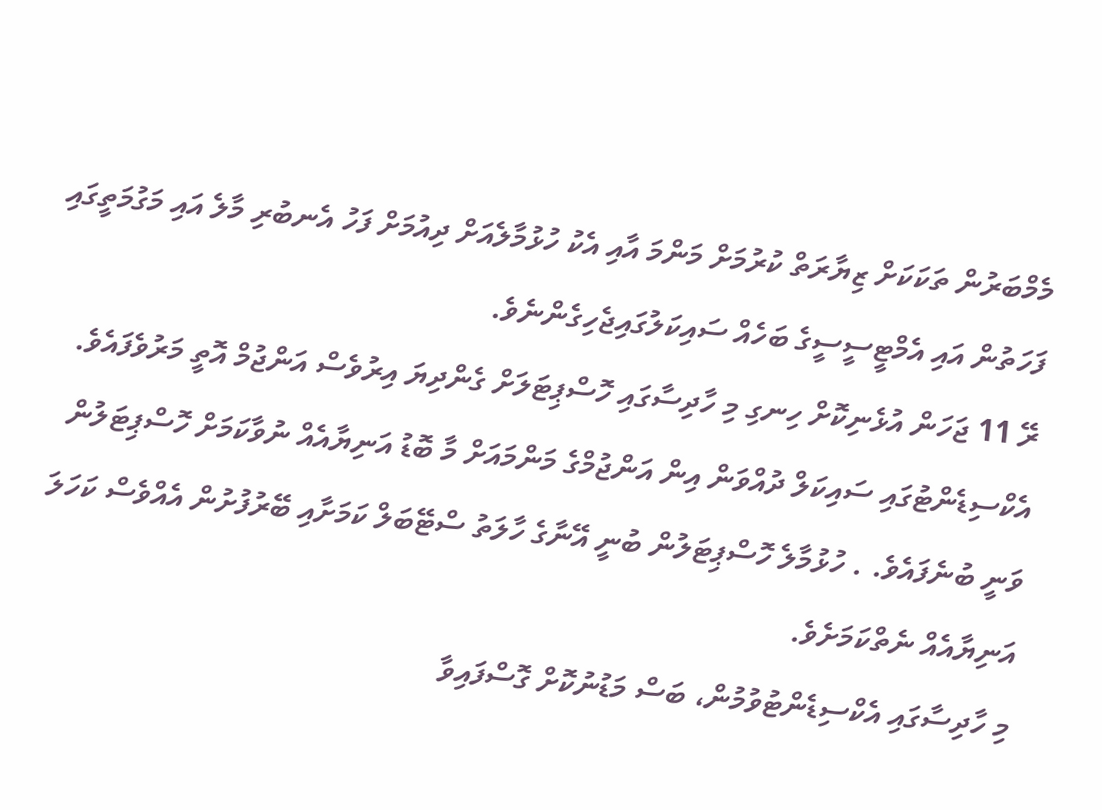މެމްބަރުން ތަކަކަށް ޒިޔާރަތް ކުރުމަށް މަންމަ އާއި އެކު ހުޅުމާލެއަށް ދިއުމަށް ފަހު އެނބުރި މާލެ އައި މަގުމަތީގައި ފަހަތުން އައި އެމްޓީސީސީގެ ބަހެއް ސައިކަލުގައިޖެހިގެންނެވެ.
ރޭ 11 ޖަހަން އުޅެނިކޮށް ހިނގި މި ހާދިސާގައި ހޮސްޕިޓަލަށް ގެންދިޔަ އިރުވެސް އަންޖުމް އޮތީ މަރުވެފައެވެ. އެކްސިޑެންޓުގައި ސައިކަލް ދުއްވަން އިން އަންޖުމްގެ މަންމައަށް މާ ބޮޑު އަނިޔާއެއް ނުވާކަމަށް ހޮސްޕިޓަލުން ވަނީ ބުނެފައެވެ. . ހުޅުމާލެ ހޮސްޕިޓަލުން ބުނީ އޭނާގެ ހާލަތު ސްޓޭބަލް ކަމަށާއި ބޭރުފުށުން އެއްވެސް ކަހަލަ އަނިޔާއެއް ނެތްކަމަށެވެ.
މި ހާދިސާގައި އެކްސިޑެންޓުވުމުން، ބަސް މަޑުނުކޮށް ގޮސްފައިވާ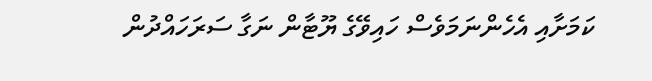ކަމަށާއި އެހެންނަމަވެސް ހައިވޭގެ ޔޫޓާން ނަގާ ސަރަހައްދުން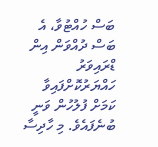ބަސް ހުއްޓުވާ، އެ ބަސް ދުއްވަން އިން ޑްރައިވަރު ހައްޔަރުކޮށްފައިވާ ކަމަށް ފުލުހުން ވަނީ ބުނެފައެވެ. މި ހާދިސާ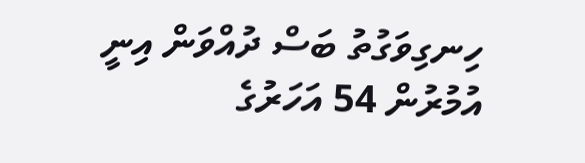ހިނގިވަގުތު ބަސް ދުއްވަން އިނީ އުމުރުން 54 އަހަރުގެ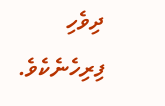ދިވެހި ފިރިހެނެކެވެ.